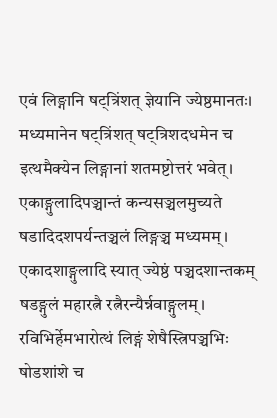एवं लिङ्गानि षट्त्रिंशत् ज्ञेयानि ज्येष्ठमानतः। मध्यमानेन षट्त्रिंशत् षट्त्रिशदधमेन च
इत्थमैक्येन लिङ्गानां शतमष्टोत्तरं भवेत्। एकाङ्गुलादिपञ्चान्तं कन्यसञ्चलमुच्यते
षडादिदशपर्यन्तञ्चलं लिङ्गञ्च मध्यमम्। एकादशाङ्गुलादि स्यात् ज्येष्ठं पञ्चदशान्तकम्
षडङ्गुलं महारत्नै रत्नैरन्यैर्न्नवाङ्गुलम्। रविभिर्हेमभारोत्थं लिङ्गं शेषैस्त्रिपञ्चभिः
षोडशांशे च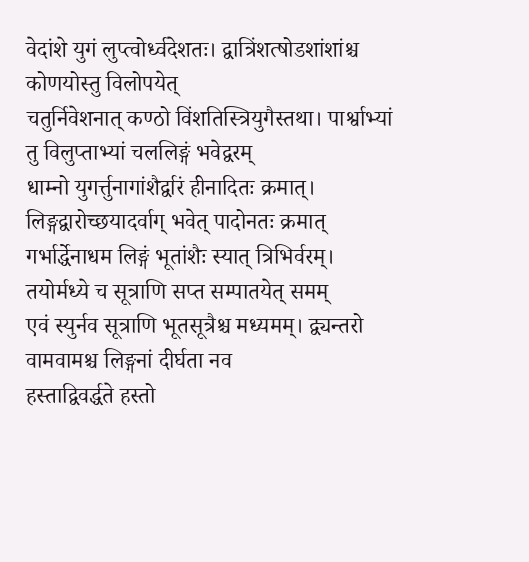वेदांशे युगं लुप्त्वोर्ध्वदेशतः। द्वात्रिंशत्षोडशांशांश्च कोणयोस्तु विलोपयेत्
चतुर्निवेशनात् कण्ठो विंशतिस्त्रियुगैस्तथा। पार्श्वाभ्यां तु विलुप्ताभ्यां चललिङ्गं भवेद्वरम्
धाम्नो युगर्त्तुनागांशैर्द्वारं हीनादितः क्रमात्। लिङ्गद्वारोच्छयादर्वाग् भवेत् पादोनतः क्रमात्
गर्भार्द्धेनाधम लिङ्गं भूतांशैः स्यात् त्रिभिर्वरम्। तयोर्मध्ये च सूत्राणि सप्त सम्पातयेत् समम्
एवं स्युर्नव सूत्राणि भूतसूत्रैश्च मध्यमम्। द्व्यन्तरो वामवामश्च लिङ्गनां दीर्घता नव
हस्ताद्विवर्द्धते हस्तो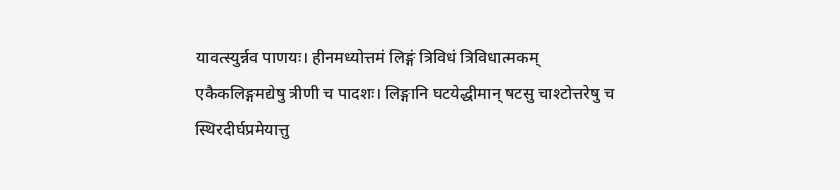यावत्स्युर्न्नव पाणयः। हीनमध्योत्तमं लिङ्गं त्रिविधं त्रिविधात्मकम्
एकैकलिङ्गमद्येषु त्रीणी च पादशः। लिङ्गानि घटयेद्धीमान् षटसु चाश्टोत्तरेषु च
स्थिरदीर्घप्रमेयात्तु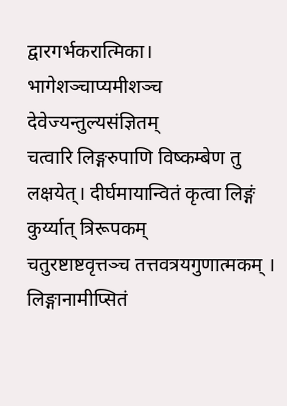द्वारगर्भकरात्मिका। भागेशञ्चाप्यमीशञ्च देवेज्यन्तुल्यसंज्ञितम्
चत्वारि लिङ्गरुपाणि विष्कम्बेण तु लक्षयेत्। दीर्घमायान्वितं कृत्वा लिङ्गं कुर्य्यात् त्रिरूपकम्
चतुरष्टाष्टवृत्तञ्च तत्तवत्रयगुणात्मकम् । लिङ्गानामीप्सितं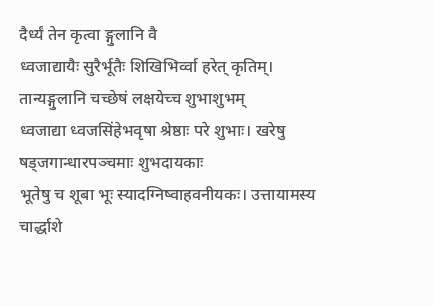दैर्ध्यं तेन कृत्वा ङ्गुलानि वै
ध्वजाद्यायैः सुरैर्भूतैः शिखिभिर्व्वा हरेत् कृतिम्। तान्यङ्गुलानि चच्छेषं लक्षयेच्च शुभाशुभम्
ध्वजाद्या ध्वजसिंहेभवृषा श्रेष्ठाः परे शुभाः। खरेषु षड्जगान्धारपञ्चमाः शुभदायकाः
भूतेषु च शूबा भूः स्यादग्निष्वाहवनीयकः। उत्तायामस्य चार्द्धाशे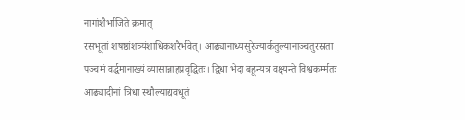नागांशैर्भाजिते क्रमात्
रसभूतां शषष्ठांशत्र्यंशाधिकशरैर्भवेत्। आढ्यानाध्यसुरेज्यार्कतुल्यानाञ्चतुरस्रता
पञ्चमं वर्द्धमानाख्यं व्यासान्नाहप्रवृद्धितः। द्विधा भेदा बहून्यत्र वक्ष्यन्ते विश्वकर्म्मतः
आढ्यादीनां त्रिधा स्थौल्याद्यवधूतं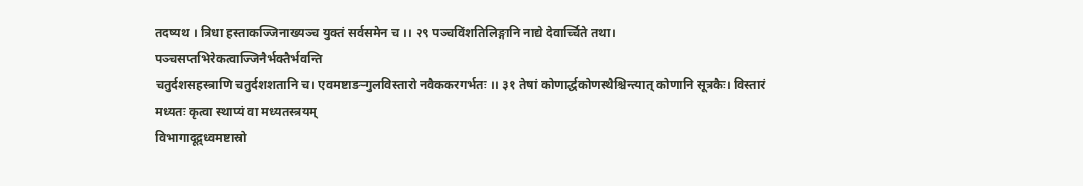तदष्यथ । त्रिधा हस्ताकज्जिनाख्यञ्च युक्तं सर्वसमेन च ।। २९ पञ्चविंशतिलिङ्गानि नाद्ये देवार्च्चिते तथा। पञ्चसप्तभिरेकत्वाज्जिनैर्भक्तैर्भवन्ति
चतुर्दशसहस्त्राणि चतुर्दशशतानि च। एवमष्टाङऱ्गुलविस्तारो नवैककरगर्भतः ।। ३१ तेषां कोणार्द्धकोणस्थैश्चिन्त्यात् कोणानि सूत्रकैः। विस्तारं मध्यतः कृत्वा स्थाप्यं वा मध्यतस्त्रयम्
विभागादूद्र्ध्वमष्टास्रो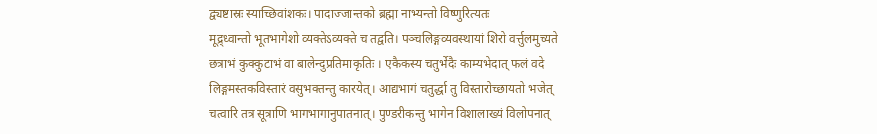द्व्यष्टास्रः स्याच्छिवांशकः। पादाज्जान्तको ब्रह्मा नाभ्यन्तो विष्णुरित्यतः
मूद्र्ध्वान्तो भूतभागेशो व्यक्तेऽव्यक्ते च तद्वति। पञ्चलिङ्गव्यवस्थायां शिरो वर्त्तुलमुच्यते
छत्राभं कुक्कुटाभं वा बालेन्दुप्रतिमाकृतिः । एकैकस्य चतुर्भेदैः काम्यभेदात् फलं वदे
लिङ्गमस्तकविस्तारं वसुभक्तन्तु कारयेत्। आद्यभागं चतुर्द्धा तु विस्तारोच्छायतो भजेत्
चत्वारि तत्र सूत्राणि भागभागानुपातनात्। पुण्डरीकन्तु भागेन विशालाख्यं विलोपनात्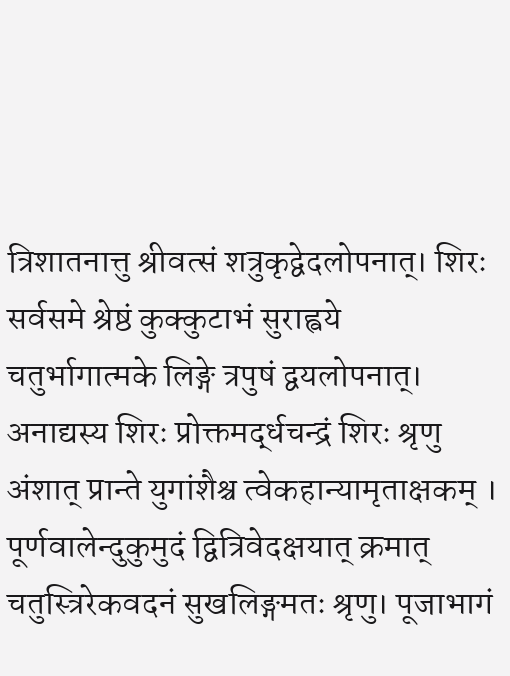त्रिशातनात्तु श्रीवत्सं शत्रुकृद्वेदलोपनात्। शिरः सर्वसमे श्रेष्ठं कुक्कुटाभं सुराह्वये
चतुर्भागात्मके लिङ्गे त्रपुषं द्वयलोपनात्। अनाद्यस्य शिरः प्रोक्तमर्द्धचन्द्रं शिरः श्रृणु
अंशात् प्रान्ते युगांशैश्च त्वेकहान्यामृताक्षकम् । पूर्णवालेन्दुकुमुदं द्वित्रिवेदक्षयात् क्रमात्
चतुस्त्रिरेकवदनं सुखलिङ्गमतः श्रृणु। पूजाभागं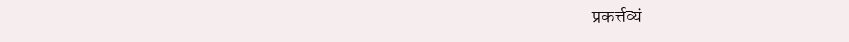प्रकर्त्तव्यं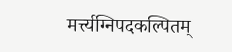मर्त्त्यग्निपदकल्पितम्